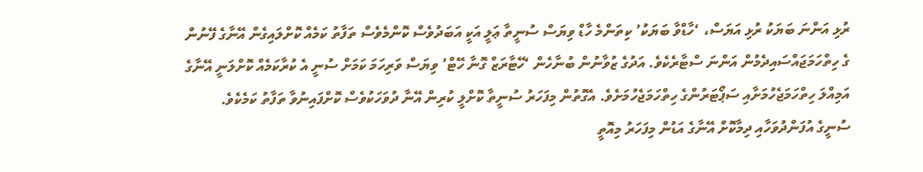ރުޅި އަންނަ ބަޔަކު ރުޅި އަޔަސް، ‘ހާޑްވާ ބަޔަކު’ ކިތަންމެ ހާޑް ވިޔަސް ސުނީތާ ޢަލީ އަކީ އަބަދުވެސް ކޮންމެވެސް ތަފާތު ކަމެއް ކޮށްލައިގެން އޭނާގެ ފޭނުން ގެ ހިތްހަމަޖައްސައިދެމުން އަންނަ ސްޓާރެކެވެ. އަދުގެ ޒުވާނުން ބުނާހެން ‘ހޭޓާރަޒް ގޮނާ ހޭޓް’ ވިޔަސް ވަރިހަމަ ކަމަށް ސުނީ އެ ކުރާކަމެއް ކޮށްލަނީ އޭނާގެ އަމިއްލަ ހިތްހަމަޖެހުމަށާއި ސަޕޯޓަރުންގެ ހިތްހަމަޖެހުމަށެވެ. އެގޮތުން މިފަހަރު ސުނީތާ ކޮށްލީ ކުރިން އޭނާ ދުވަހަކުވެސް ކޮށްފައިނުވާ ތަފާތު ކަމެކެވެ.
ސުނީގެ އުފަންދުވަހާއި ދިމާކޮށް އޭނާގެ އަޑުން މިފަހަރު މިއޮތީ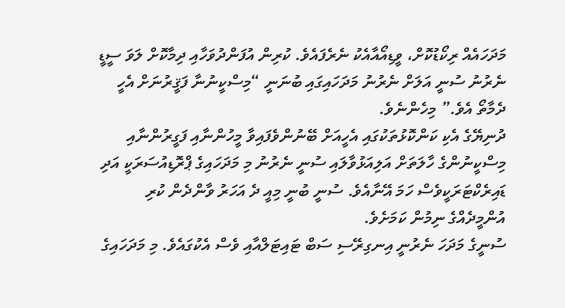މަދަހައެއް ރިކޯޑުކޮށް، ވީޑިއޯއާއެކު ނެރެފައެވެ. ކުރިން އުފަންދުވަހާއި ދިމާކޮށް ލަވަ ސީޑީ ނެރުނު ސުނީ އަލަށް ނެރުނު މަދަހައިގައި ބުނަނީ “މިސްކީނުނާ ފަޤީރުނަށް އެހީ ދެމާތޯ އެވެ.” މިހެންނެވެ.
ދުނިޔޭގެ އެކި ކަންކޮޅުތަކުގައި އެހީއަށް ބޭނުންވެފައިވާ މީހުންނާއި ފަގީރުންނާއި މިސްކީނުންގެ ހާލަތަށް އަލިއަޅުވާލައި ސުނީ ނެރުނު މި މަދަހައިގެ ޕްރޮޑިއުސަރަކީ އަދި ޑައިރެކްޓަރަކީވެސް ހަމަ އޭނާއެވެ. ސުނީ ބުނީ މިއީ ދެ އަހަރު ވާންދެން ކުރި އުންމީދެއްގެ ނިމުން ކަމަށެވެ.
ސުނީގެ މަދަހަ ނެރުނީ އިނގިރޭސި ސަބް ޓައިޓަލްއާއި ވެސް އެކުގައެވެ. މި މަދަހައިގެ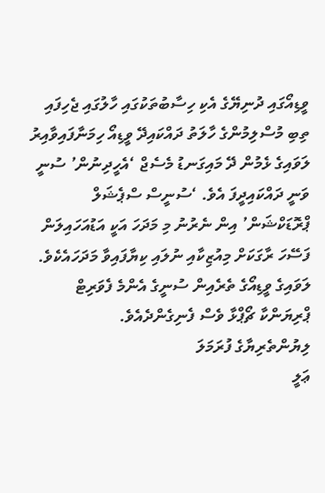ވީޑިއޯގައި ދުނިޔޭގެ އެކި ހިސާބުތަކުގައި ހާލުގައި ޖެހިފައި ތިބި މުސްލިމުންގެ ހާލަތު ދައްކައިދޭ ވީޑިއޯ ހިމަނާފައިވާއިރު ލަވައިގެ ޅެމުން ދޭ މައިގަނޑު މެސެޖް ‘އެހީދިނުން’ ސުނީ ވަނީ ދައްކައިދީފަ އެވެ. ‘ސުނީސް ސްޕެޝަލް ޕްރޮޑަކްޝަން’ އިން ނެރުނު މި މަދަހަ އަކީ އަޑުއަހައިލަން ފަސޭހަ ރާގަކަށް މިއުޒިކާއި ނުލައި ކިޔާފައިވާ މަދަހައެކެވެ.
ލަވައިގެ ވީޑިއޯގެ ތެރެއިން ސުނީގެ އެންމެ ފެވަރިޓް ޕްރިޔަންކާ ޗޯޕްޅާ ވެސް ފެނިގެންދެއެވެ.
ލިޔުންތެރިޔާގެ ފުރަމަލަ
ޢަލީ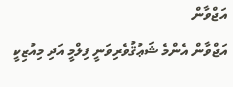އަޖްވާން
އަޖްވާން އެންމެ ޝަޢުޤުވެރިވަނީ ފިލްމީ އަދި މިއުޒިކީ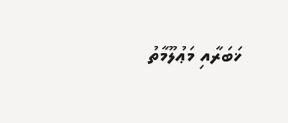ޚަބަރާއި މަޢުލޫމާތު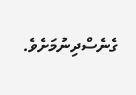ގެނެސްދިނުމަށެވެ.